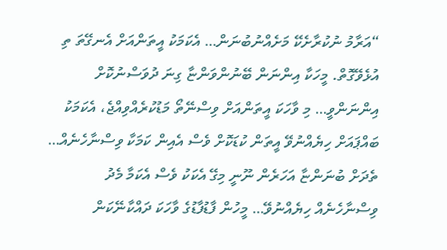“އަރާމު ނުކުރާށެކޭ މަށެއްނުބުނަން… އެކަމަކު އީތަންއަށް އެނގޭތަ ތި އުޅެވޭގޮތް. މީހަކާ އިންނަން ބޭނުންވަންޏާ ގިނަ ދުވަސްނުކޮށް އިންނަންވީ… މި ވާހަކަ އީތަންއަށް ވިސްނޭތޯ މަޑުކުރެއްވިއްޖެ، އެކަމަކު ބައްޕައަށް ހިޔެއްނުވޭ އީތަން ކުޑަކޮށް ވެސް އެއިން ކަމަކާ ވިސްނާހެނެއް… ތެދަށް ބުނަންޏާ އަހަރެން ނޫނީ މިގޭ އެކަކު ވެސް އެކަމާ މެދު ވިސްނާހެނެއް ހިޔެއްނުވޭ… މީހުން ފާޑުފާޑުގެ ވާހަކަ ދައްކާނޭކަން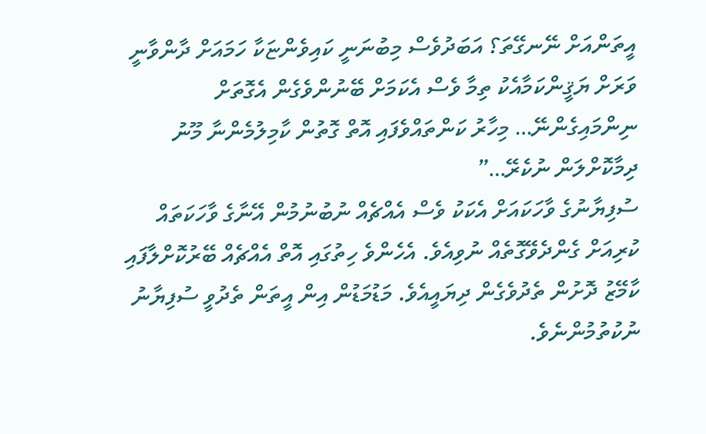އީތަންއަށް ނޭނގޭތަ؟ އަބަދުވެސް މިބުނަނީ ކައިވެންޏަކާ ހަމައަށް ދާންވާނީ ވަރަށް ޔަޤީންކަމާއެކު ތިމާ ވެސް އެކަމަށް ބޭނުންވެގެން އެގޮތަށް ނިންމައިގެންނޭ… މިހާރު ކަންތައްވެފައި އޮތް ގޮތުން ކާމިލުމެންނާ މޫނު ދިމާކޮށްލަން ނުކެރޭ…”
ސުފިޔާނުގެ ވާހަކައަށް އެކަކު ވެސް އެއްޗެއް ނުބުނުމުން އޭނާގެ ވާހަކަތައް ކުރިއަށް ގެންދެވޭގޮތެއް ނުވިއެވެ. އެހެންވެ ހިތުގައި އޮތް އެއްޗެއް ބޭރުކޮށްލާފައި ކާމޭޒު ދޮށުން ތެދުވެގެން ދިޔައީއެވެ. މަޑުމަޑުން އިން އީތަން ތެދުވީ ސުފިޔާނު ނުކުތުމުންނެވެ.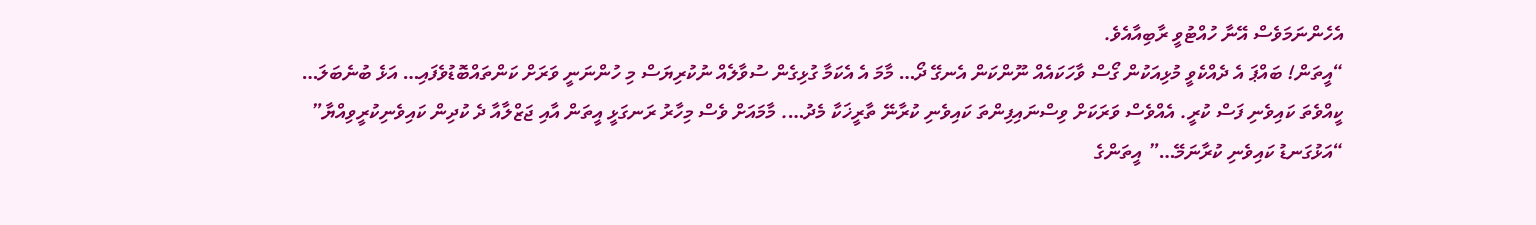އެހެންނަމަވެސް އޭނާ ހުއްޓުވީ ރާބިއާއެވެ.
“އީތަން! ބައްޕަ އެ ދެއްކެވީ މުޅިއަކުން ގޯސް ވާހަކައެއް ނޫންކަން އެނގޭ ދޯ… މާމަ އެ އެކަމާ ގުޅިގެން ސުވާލެއް ނުކުރިޔަސް މި ހުންނަނީ ވަރަށް ކަންތައްބޮޑުވެފައި… އަޅެ ބުނެބަލަ… ކީއްވެތަ ކައިވެނި ފަސް ކުރީ. އެއްވެސް ވަރަކަށް ވިސްނައިފިންތަ ކައިވެނި ކުރާނޭ ތާރީޚަކާ މެދު…. މާމައަށް ވެސް މިހާރު ރަނގަޅީ އީތަން އާއި ޖަޒްލާއާ ދެ ކުދިން ކައިވެނިކުރީވިއްޔާ”
“އަޅުގަނޑު ކައިވެނި ކުރާނަމޭ…” އީތަންގެ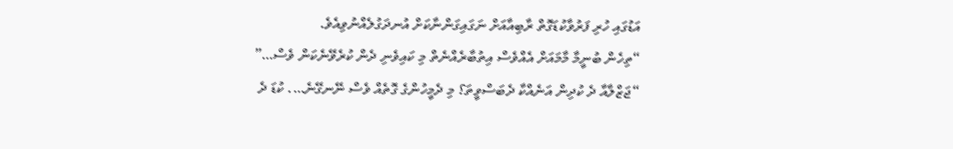އަޑުގައި ހުރި ފަރުވާކުޑަގޮތް ރާބިއާއަށް ނަގައިގަންނާކަށް އުނދަގުލެއްނުވިއެވެ.
“ތިހެން ބުނީމާ މާމައަށް އެއްވެސް އިތުބާރެއްނެތް މި ކައިވެނި ދެން ކުރެވޭނެކަން ވެސް…”
“ޖަޒްލާއާ ދެ ކުދިން އަނެއްކާ ދެބަސްވީތަ؟ މި ދެމީހުންގެ ގޮތެއް ވެސް ނޭނގޭނެ…. ކުޑަ ދެ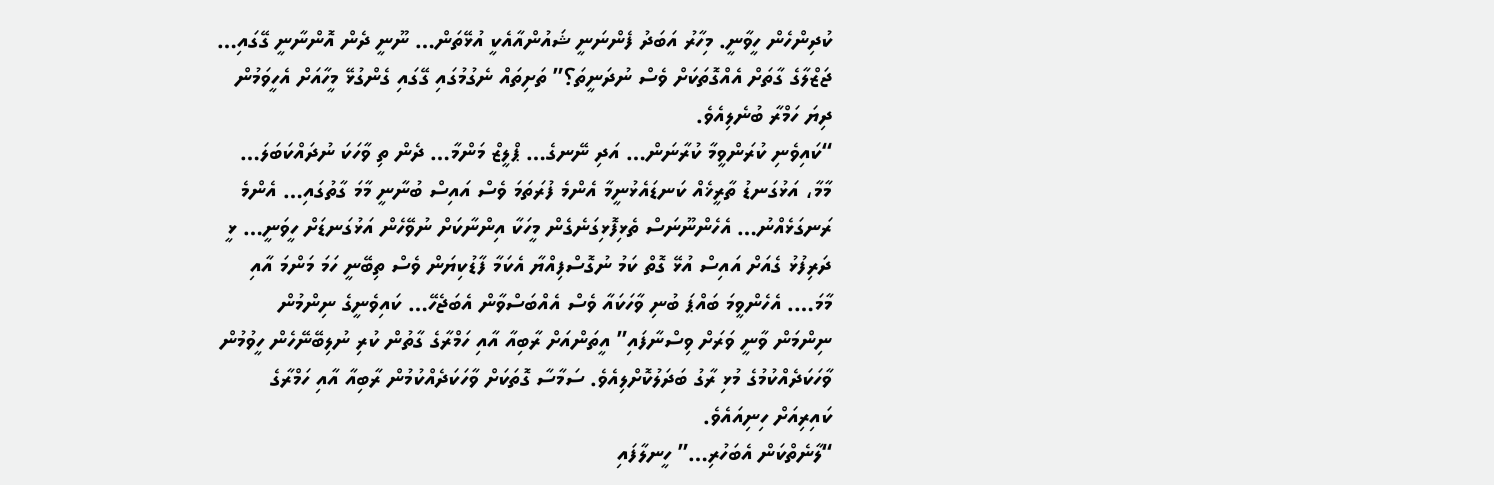ކުދިންހެން ހީވާނީ. މިހާރު އަބަދު ފެންނަނީ ޝައުންއާއެކީ އުޅޭތަން… ނޫނީ ދެން އޮންނާނީ ގޭގައި… ޖަޒްލާގެ ގާތަށް އެއްގޮތަކަށް ވެސް ނުދަނީތަ؟” ތަށިތައް ނެގުމުގައި ގޭގައި ގެންގުޅޭ މީހާއަށް އެހީވަމުން ދިޔަ ހަމްރާ ބުނެލިއެވެ.
“ކައިވެނި ކުރަންވީމާ ކުރާނަން… އަދި ނޭނގެ… ޕްލީޒް މަންމާ… ދެން ތި ވާހަކަ ނުދައްކަބަލަ… މާމާ، އަޅުގަނޑު ތާރީޚެއް ކަނޑައެޅުނީމާ އެންމެ ފުރަތަމަ ވެސް އައިސް ބުނާނީ މާމަ ގާތުގައި… އެންމެ ރަނގަޅެއްނު… އެހެންނޫނަސް ތެޅިފޮޅިގަނެގެން މީހަކާ އިންނާކަށް ނުވޭހެން އަޅުގަނޑަށް ހީވަނީ… ޅީ ދަރިފުޅު ގެއަށް އައިސް އުޅޭ ގޮތް ކަމު ނުގޮސްފިއްޔާ އެކަމާ ފާޑުކިޔަން ވެސް ތިބޭނީ ހަމަ މަންމަ އާއި މާމަ…. އެހެންވީމަ ބައްޕަ ބުނި ވާހަކައާ ވެސް އެއްބަސްވާން އެބަޖެހޭ… ކައިވެނީގެ ނިންމުން ނިންމަން ވާނީ ވަރަށް ވިސްނާފައި” އީތަންއަށް ރާބިއާ އާއި ހަމްރާގެ ގާތުން ކުރި ނުލިބޭނޭހެން ހީވުމުން ވާހަކަދެއްކުމުގެ މުޅި ރާގު ބަދަލުކޮށްލިއެވެ. ސަމާސާ ގޮތަކަށް ވާހަކަދެއްކުމުން ރާބިއާ އާއި ހަމްރާގެ ކައިރިއަށް ހިނިއައެވެ.
“ލާނެތްކަން އެބަހުރި…” ހީނލާފައި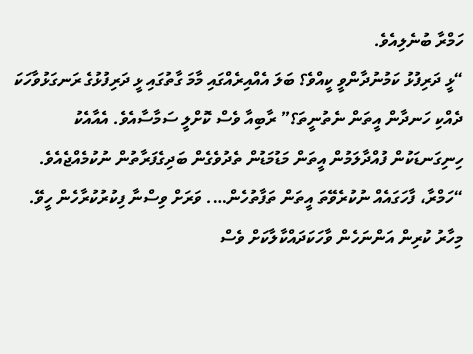ހަމްރާ ބުނެލިއެވެ.
“ޅީ ދަރިފުޅު ކަމުނުދާންވީ ކީއްވެ؟ ބަލަ އެއްއިރެއްގައި މާމަ ގާތުގައި ޅީ ދަރިފުޅުގެ ރަނގަޅުވާހަކަ ދެއްކި ހަނދާން އީތަން ނެތުނީތަ؟” ރާބިއާ ވެސް ކޮށްލީ ސަމާސާއެވެ. އެއާއެކު ހިނިގަނޑަކުން ފުއްދާލަމުން އީތަން މަޑުމަޑުން ތެދުވެގެން ބަދިގެފަރާތުން ނުކުމެއްޖެއެވެ.
“ހަމްރާ، ފާހަގައެއް ނުކުރެވޭތަ އީތަން ތަފާތުހެން…. ވަރަށް ވިސްނާ ފިކުރުކުރާހެން ހީވޭ. މިހާރު ކުރިން އަންނަހެން ވާހަކަދައްކާލާކަށް ވެސް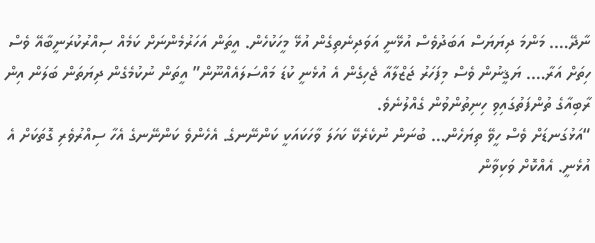ނާދޭ…. މަންމަ ދިޔަޔަސް އަބަދުވެސް އުޅޭނީ އަވަދިނެތިގެން އުޅޭ މީހަކުހެން. އީތަން އަހަރުމެންނަށް ކަމެއް ސިއްރުކުރަނީބާއޭ ވެސް ހިތަށް އަރާ…. ޔަޤީނުން ވެސް މިފަހަރު ޖަޒްލާއާ ޖެހިގެން އެ އުޅެނީ ކުޑަ މައްސަލައެއްނޫން” އީތަން ނުކުމެގެން ދިޔަތަން ބަލަން އިން ރާބިއާގެ ތުންފަތުގައިވި ހިނިތުންވުން ގެއްލުނެވެ.
“އަޅުގަނޑަށް ވެސް ހީވޭ ތިޔަހެން… ބުނަން ނުކެރެކޭ ކަހަލަ ވާހަކައަކީ ކަންނޭނގެ. އެހެންވެ ކަންނޭނގެ އެހާ ސިއްރުވެރި ގޮތަކަށް އެ އުޅެނީ. އެއްކޮށް ވަކިވާން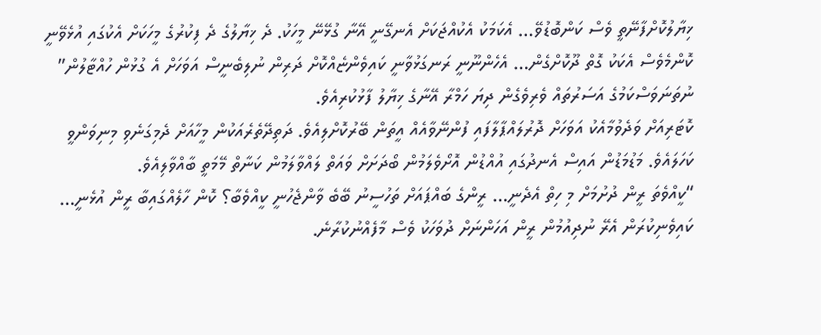ޚިޔާލުކޮށްފާނޭތީ ވެސް ކަންބޮޑުވޭ… އެކަމަކު އެކުއްޖަކަށް އެނގޭނީ އޭނާ ގުޅޭނޭ މީހަކު. ދެ ޚިޔާލުގެ ދެ ފިކުރުގެ މީހަކަށް އެކުގައި އުޅެވޭނީ ކޮންމެވެސް އެކަކު ގޮތް ދޫކޮށްގެން… އެހެންނޫނީ ރަނގަޅުވާނީ ކައިވެންޏެއްކޮށް ދަރިން ނުލިބެނީސް އަވަހަށް އެ ގުޅުން ހުއްޓާލުން” ނުތަނަވަސްކަމުގެ އަސަރުތައް ވެރިވެގެން ދިޔަ ހަމްރާ އޭނާގެ ޚިޔާލު ފާޅުކުރިއެވެ.
ކޮޓަރިއަށް ވަދެވުމާއެކު އަވަހަށް ދޮރުލައްޕާލާފައި ފުންނޭވާއެއް އީތަން ބޭރުކޮށްލިއެވެ. ދަތިދޭތެރެއަކުން މީހާއަށް ދެމިގަނެވި މިނިވަންވީ ކަހަލައެވެ. މަޑުމަޑުން އައިސް އެނދުގައި އުއްޑުން އޮށޯވެލަމުން ބޯދަށަށް ވައަތް ލައްވާލަމުން ކަނާތް މޭމަތީ ބާއްވާލިއެވެ.
“ކީއްވެތަ ރީން ދުށުމަށް މި ހިތް އެދެނީ… ރީންގެ ބައްޕައަށް ތަހުސީނު ބޭބެ ވާންޖެހުނީ ކީއްވެބާ؟ ކޮން ހާލެއްގައިބާ ރީން އުޅެނީ… ކައިވެނިކުރަން އެރޭ ނުދިއުމުން ރީން އަހަންނަށް ދުވަހަކު ވެސް މާފެއްނުކުރާނެ.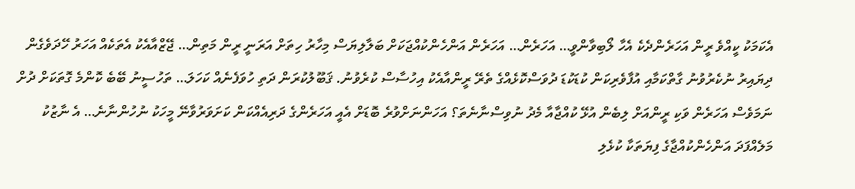އެކަމަކު ކީއްވެ ރީން އަހަރެންދެކެ އެހާ ލޯބިވާންވީ… އަހަރެން… އަހަރެން އަންހެންކުއްޖަކަށް ބަލާލިޔަސް މިހާރު ހިތަށް އަރަނީ ރީން މަތިން… ޖޭޒްއާއެކު އެތަކެއް އަހަރު ހޭދަވެގެން ދިޔައިރު ނުކެރުވުނު ގާތްކަމާއި އުފާވެރިކަން ކުޑަކުޑަ ދުވަސްކޮޅެއްގެ ތެރޭ ރީންއާއެކު އިހުސާސް ކުރެވުނު. ޤަބޫލުކުރަން ދަތި ހުވަފެނެއް ކަހަލަ… ތަހުސީނު ބޭބެ ކޮންމެ ގޮތަކަށް ދުށް ނަމަވެސް އަހަރެން ވަކި ރީންއަށް ލިބެން އުޅޭ ކުއްޖާއާ މެދު ނުވިސްނާނެތަ؟ އަހަންނަށްވުރެ ބޮޑަށް އެއީ އަހަރެންގެ ދަރިއެއްކަން ކަށަވަރުވާނޭ މީހަކު ނުހުންނާނެ… އެ ނާޒުކު މަލެއްފަދަ އަންހެންކުއްޖާގެ ފިޔަތަކާ ކުޅެލި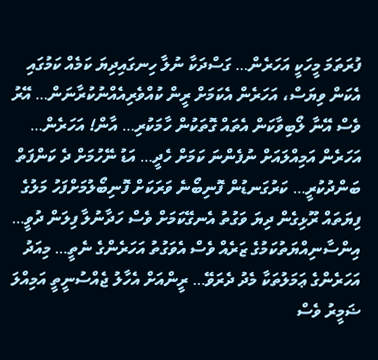ފުރަތަމަ މީހަކީ އަހަރެން… ގަސްދަކާ ނުލާ ހިނގައިދިޔަ ކަމެއް ކަމުގައި އެކަން ވިޔަސް، އަހަރެން އެކަމަށް ރީން ކުއްވެރިއެއްނުކުރާނަން… އޭރު ވެސް އޭނާ ލޯބިވާކަން އެތައް ގޮތަކުން ހާމަކުރި… އާން! އަހަރެން… އަހަރެން އަމިއްލައަށް ނުފެންނަ ކަމަށް ހެދީ… އަޑު ނޭހުމަށް ދެ ކަންފަތް ބަންދުކުރީ… ކަރުގަނޑުން ފޮނިބޯނެ ވަރަކަށް ފޮނިބޯލުމަށްފަހު މަލުގެ ފިޔަތައް ރޫޅިގެން ދިޔަ ވަގުތު އެނގޭކަމަށް ވެސް ހަދާނުލާ ފިލަން ދުވީ… އިންސާނިއްޔަތުކަމުގެ ޒަރެއް ވެސް އެވަގުތު އަހަރެންގެ ނެތީ… މިއަދު އަހަރެންގެ ޢަމަލުތަކާ މެދު ދެރަވޭ… ރީންއަށް އެހާލު ޖެއްސުނީތީ އަމިއްލަ ޟަމީރު ވެސް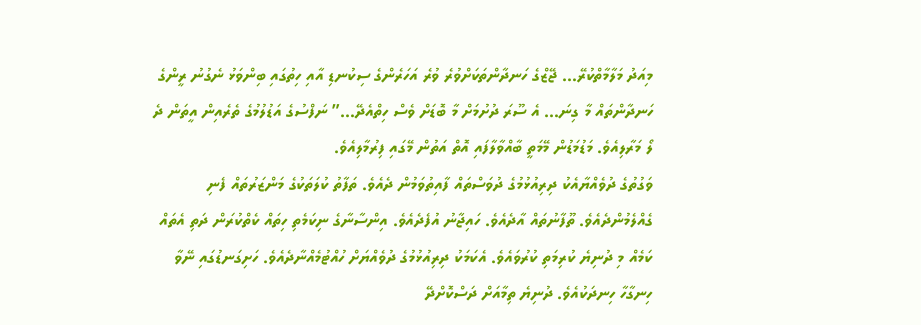މިއަދު މަލާމާތްކުރޭ… ޖޭޒްގެ ހަނދާންތަކަށްވުރެ ވުރެ އަހަރެންގެ ސިކުނޑި އާއި ހިތުގައި ބިންވަޅު ނެގުނު ރީންގެ ހަނދާންތައް މާ ގިނަ… އެ ސޫރަ ދުށުމަށް މާ ބޮޑަށް ވެސް ހިތްއެދޭ…” ނަފްސުގެ އަޑުލުމުގެ ތެރެއިން އީތަން ދެ ލޯ މަރާލިއެވެ. މަޑުމަޑުން މޭމަތީ ބާއްވާލާފައި އޮތް އަތުން މޭގައި ފިރުމާލިއެވެ.
ވަގުތުގެ ދުވެއްޔާއެކު ދިރިއުޅުމުގެ ދުވަސްތައް ފާއިތުވަމުން ދެއެވެ. ތަފާތު ކުލަތަކުގެ މަންޒަރުތައް ފެނި ގެއްލެމުންދެއެވެ. ތޫފާނުތައް އާދެއެވެ. ހައިޖާނު އުފެދެއެވެ. އިންސާނާގެ ނިކަމެތި ހިތައް ކެތްކުރަން ދަތި އެތައް ކަމެއް މި ދުނިޔެ ކުރިމަތި ކުރުވައެވެ. އެކަމަކު ދިރިއުޅުމުގެ ދުވެއްޔަށް ހުއްޓުމެއްނާދެއެވެ. ހަށިގަނޑުގައި ނޭވާ ހިނގާހާ ހިނދަކުއެވެ. ދުނިޔެ ތިމާއަށް ދަސްކޮށްދޭ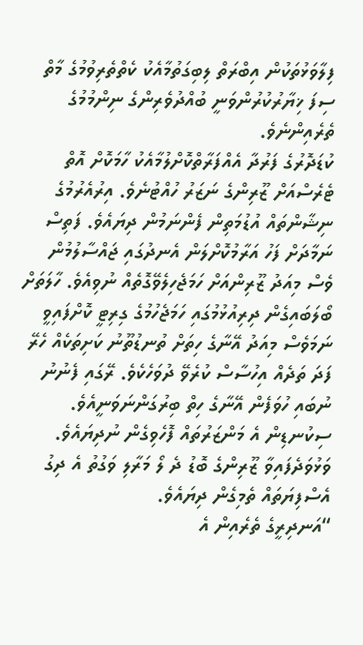ފިލާވަޅުތަކުން އިބްރަތް ލިބިގަތުމާއެކު ކެތްތެރިވުމުގެ މާތް ސިފަ ޚިޔާރުކުރުންވަނީ ބުއްދުވެރިންގެ ނިންމުމުގެ ތެރެއިންނެވެ.
ކުޑަދޮރުގެ ފަރުދާ އެއްފަރާތްކޮށްލުމާއެކު ހާމަކޮށް އޮތް ޓެރެސްއަށް ޒޫރިންގެ ނަޒަރު ހުއްޓުނެވެ. އިރުއެރުމުގެ ނިޝާންތައް އުޑުމަތިން ފެންނަމުން ދިޔައެވެ. ފަތިސް ނަމާދަށް ފަހު އަރާމުކޮށްލަން އެނދުގައި ޖައްސާލުމުން ވެސް މިއަދު ޒޫރިންއަށް ހަމަޖެހިލެވޭގޮތެއް ނުވިއެވެ. ހާލަތަށް ބޯލަބައިގެން ދިރިއުޅުމުގައި ހަމަޖެހުމުގެ ގިރިޓީ ކޮށްފައިވީ ނަމަވެސް މިއަދު އޭނާގެ ހިތަށް ތުނޑުތޫނު ކަށިތަކެއް ހެރޭ ފަދަ ތަދެއް އިހުސާސް ކުރެވޭ ދުވަހެކެވެ. ރޭގައި ފެނުނު ނުބައި ހުވަފެން އޭނާގެ ހިތް ބިރުގަންނަވަނީއެވެ. ސިކުނޑިން އެ މަންޒަރުތައް ފޮހެވިގެން ނުދިޔައެވެ. ވަޅުވަދެފައިވާ ޒޫރިންގެ ބޮޑު ދެ ލޯ މަރާލި ވަގުތު އެ ދިގު އެސްފިޔަތައް ތެމިގެން ދިޔައެވެ.
“އަނދިރީގެ ތެރެއިން އެ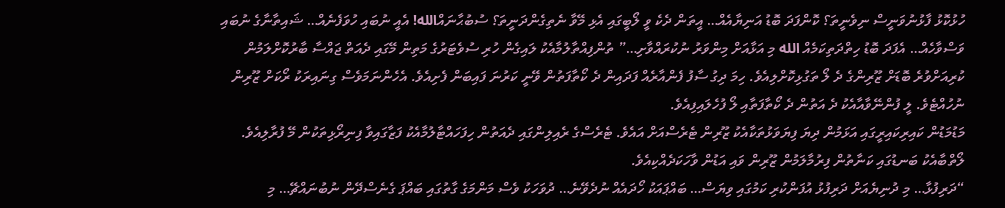ހުޅުކޮޅު ފާޅުނުވަނީސް ނިވެނީތަ؟ ކޮންފަދަ ބޮޑު އަނިޔާއެއް… އީތަން ދެކެ ވީ ލޯބީގައި އެޅި މޭވާ ނެތިގެންދަނީތަ؟ ސުބުޙާނައްالله! އެއީ ނުބައި ހުވަފެނެއް… ޝައިތާނާގެ ނުބައި ވަސްވާހެއް… އެފަދަ ބޮޑު ހިތްދަތިކަމެއް الله މި އަޅާއަށް މިންވަރު ނުކުރައްވާށި…” ތުންފިއްތާލުމާއެކު ލައިގެން ހުރި ސުވެޓަރުގެ މަތިން މޭގައި ދެއަތް ޖައްސާ ބާރުކޮށްލަމުން ކުރިއަށްވުރެ ބޮޑަށް ޒޫރިންގެ ދެ ލޯ ތަގުޅިކޮށްލިއެވެ. ހިމަ ދިގު ސާފު ފެންއާރެއް ފަދައިން ދެ ކޯތާފަތުން ވޭނީ ކަރުނަ ފައިބަން ފެށިއެވެ. އެހެންނަމަވެސް ގިނައިރަކު ރޯކަށް ޒޫރިން ނުހުއްޓެވެ. ލީ ފުންނޭވާއާއެކު ދެ އަތުން ދެ ކޯތާފަތާއި ލޯ ފުހެލައިފިއެވެ.
މަޑުމަޑުން ކައިރިކައިރީގައި އަޅަމުން ދިޔަ ފިޔަވަޅުތަކާއެކު ޒޫރިން ޓެރެސްއަށް އައެވެ. ޓެރެސްގެ ރެއިލިންގައި ދެއަތުން ހިފަހައްޓާލުމާއެކު ފަޒާގައިވާ ފިނިރޯޅިތަކުން މޭ ފުރާލިއެވެ. ލޯތްބާއެކު ބަނޑުގައި ކަނާތުން ފިރުމާލަމުން ޒޫރިން ވައި އަޑުން ވާހަކަދެއްކިއެވެ.
“ދަރިފުޅާ… މި ދުނިޔެއަށް ދަރިފުޅު އުފަންކުރި ކަމުގައި ވިޔަސް… ބައްޕައަކު ހޯދައެއް ނުދެވޭނެ… ދުވަހަކު ވެސް މަންމަގެ ގާތުގައި ބައްޕަ ގެނެސްދޭން ނުބުނައްޗޭ… މި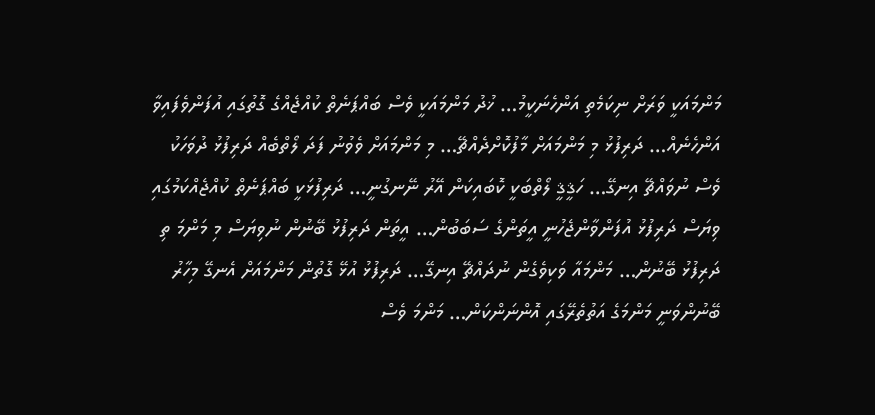މަންމައަކީ ވަރަށް ނިކަމެތި އަންހެނަކީމު… ޚުދު މަންމައަކީ ވެސް ބައްޕަނެތް ކުއްޖެއްގެ ގޮތުގައި އުފަންވެފައިވާ އަންހެނެއް… ދަރިފުޅު މި މަންމައަށް މާފުކޮށްދެއްޗޭ… މި މަންމައަށް ވެވުނު ފަދަ ލޯތްބެއް ދަރިފުޅު ދުވަހަކު ވެސް ނުވައްޗޭ އިނގޭ… ހަޤީޤީ ލޯތްބަކީ ކޮބައިކަން އޭރު ނޭނގުނީ… ދަރިފުޅަކީ ބައްޕަނެތް ކުއްޖެއްކަމުގައި ވިޔަސް ދަރިފުޅު އުފަންވާންޖެހުނީ އީތަންގެ ސަބަބުން… އީތަން ދަރިފުޅު ބޭނުން ނުވިޔަސް މި މަންމަ ތި ދަރިފުޅު ބޭނުން… މަންމައާ ވަކިވެގެން ނުދައްޗޭ އިނގޭ… ދަރިފުޅު އުޅޭ ގޮތުން މަންމައަށް އެނގޭ މިހާރު ބޭނުންވަނީ މަންމަގެ އަތުތެރޭގައި އޮންނަންކަން… މަންމަ ވެސް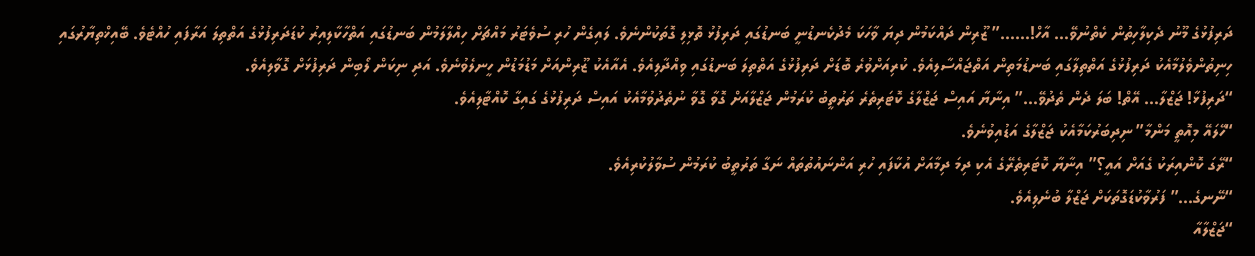ދަރިފުޅުގެ މޫނު ދެކިލާހިތުން ކެތްނުވޭ… އާހް!……” ޒޫރިން ދައްކަމުން ދިޔަ ވާހަކަ މެދުކެނޑުނީ ބަނޑުގައި ދަރިފުޅު ތޮޅިލި ގޮތަކުންނެވެ. ލައިގެން ހުރި ސުވެޓަރު މައްޗަށް ހިއްލާލަމުން ބަނޑުގައި އަތްހާކާލިއިރު ކުޑަދަރިފުޅުގެ އަތްތިލަ އަރާފައި ހުއްޓެވެ. ބޭއިޚްތިޔާރުގައި ހިނިތުންވެލުމާއެކު ދަރިފުޅުގެ އަތްތިލާގައި ބަނޑުމަތިން އަތްޖައްސާލިއެވެ. ކުރިއަށްވުރެ ބޮޑަށް ދަރިފުޅުގެ އަތްތިލަ ބަނޑުގައި ވިއްދާލިއެވެ. އެއާއެކު ޒޫރިންއަށް މަޑުމަޑުން ހީނލެވުނެވެ. އަދި ނިކަން ލޯބިން ދަރިފުޅަށް ގޮވާލިއެވެ.
“ދަރިފުޅާ! ޖަޒްލާ… އޭތް! ބަލަ ދެން ތެދުވޭ…” އިނާޔާ އައިސް ޖަޒްލާގެ ކޮޓަރިތެރެ ތަރުތީބު ކުރަމުން ޖަޒްލާއަށް ގޮވާ ގޮވާ ނުތެދުވުމާއެކު އައިސް ދަރިފުޅުގެ ގައިގާ ކޮއްޓާލިއެވެ.
“ހޭލައޭ މިއޮތީ މަންމާ” ނިދިބަރުކަމާއެކު ޖަޒްލާގެ އަޑުއިވުނެވެ.
“ރޭގަ ކޮންއިރަކު ގެއަށް އައީ؟” އިނާޔާ ކޮޓަރިތެރޭގެ އެކި ދިމަ ދިމާއަށް އުކާފައި ހުރި އަންނައުތުތައް ނަގާ ތަރުތީބު ކުރަމުން ސުވާލުކުރިއެވެ.
“ނޭނގެ…” ފަރުވާކުޑަގޮތަކަށް ޖަޒްލާ ބުނެލިއެވެ.
“ޖަޒްލާއާ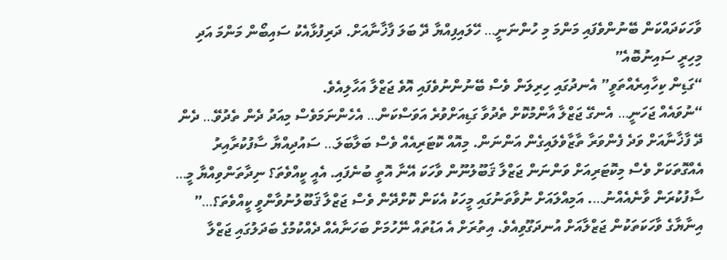ވާހަކަދައްކަން ބޭނުންވެފައި މަންމަ މި ހުންނަނީ… ހޭލައިފިއްޔާ ދޭ ބަލަ ފާޚާނާއަށް. ދަރިފުޅާއެކު ސައިބޯން މަންމަ އަދި މިހިރީ ސައިނުބޮއެ”
“ގަޑިން ކިހާއިރެއްތަވީ” އެނދުގައި ހިރިލަން ވެސް ބޭނުންނުވެފައި އޮވެ ޖަޒްލާ އަހާލިއެވެ.
“ނުވައެއް ޖަހަނީ… އެނގޭ ޖަޒްލާ އާންމުކޮށް ތެދުވާ ގަޑިއަށްވުރެ އަވަސްކަން… އެހެންނަމަވެސް މިއަދު ދެން ތެދުވޭ… ދެން ދޭ ފާޚާނާއަށް ވަދެ ފެންވަރާ ތާޒާވެލައިގެން އަންނަން. މިއޮއް ކޮޓަރިއެއް ވެސް ބަލާބަލަ… ސައުދިއްޔާ ސާފުކުރާއިރު އެއްގޮތަކަށް ވެސް މިކޮޓަރިއަށް ވަންނަން ޖަޒްލާ ޤަބޫލުނޫން ވާހަކަ އޭނާ އޮތީ ބުނެފައި. އެއީ ކީއްވެތަ؟ ނިދާތަންވިއްޔާ މީ… ސާފުކުރަން ވާނެއެއްނު…. އަމިއްލައަށް ނުވާތަނުގައި މީހަކު އެކަން ކޮށްދޭން ވެސް ޖަޒްލާ ޤަބޫލުނުވާންވީ ކީއްވެތަ؟…”
އިނާޔާގެ ވާހަކަތަކުން ޖަޒްލާއަށް އުނދަގޫވިއެވެ. އިތުރަށް އެ އަޑުތައް ނޭހުމަށް ބަހަނާއެއް ދެއްކުމުގެ ބަދަލުގައި ޖަޒްލާ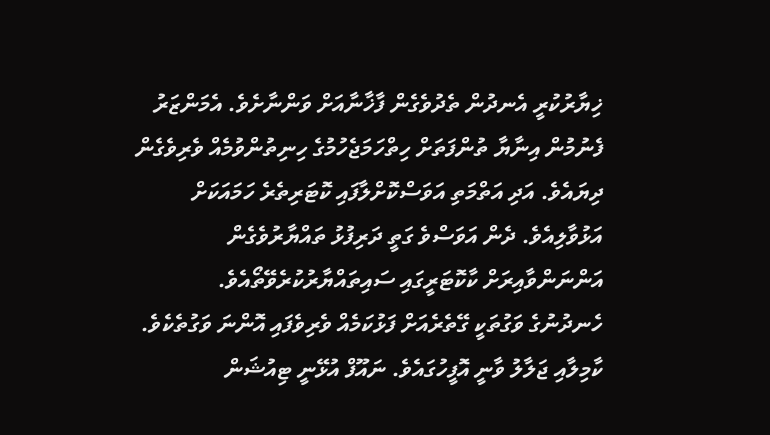ޚިޔާރުކުރީ އެނދުން ތެދުވެގެން ފާޚާނާއަށް ވަންނާށެވެ. އެމަންޒަރު ފެނުމުން އިނާޔާ ތުންފަތަށް ހިތްހަމަޖެހުމުގެ ހިނިތުންވުމެއް ވެރިވެގެން ދިޔައެވެ. އަދި އަތްމަތި އަވަސްކޮށްލާފައި ކޮޓަރިތެރެ ހަމައަކަށް އަޅުވާލިއެވެ. ދެން އަވަސްވެ ގަތީ ދަރިފުޅު ތައްޔާރުވެގެން އަންނަންވާއިރަށް ކާކޮޓަރީގައި ސައިތައްޔާރުކުރެވޭތޯއެވެ.
ހެނދުނުގެ ވަގުތަކީ ގޭތެރެއަށް ފަޅުކަމެއް ވެރިވެފައި އޮންނަ ވަގުތެކެވެ. ކާމިލާއި ޖަލާލު ވާނީ އޮފީހުގައެވެ. ނައޫފް އުޅޭނީ ޓިއުޝަން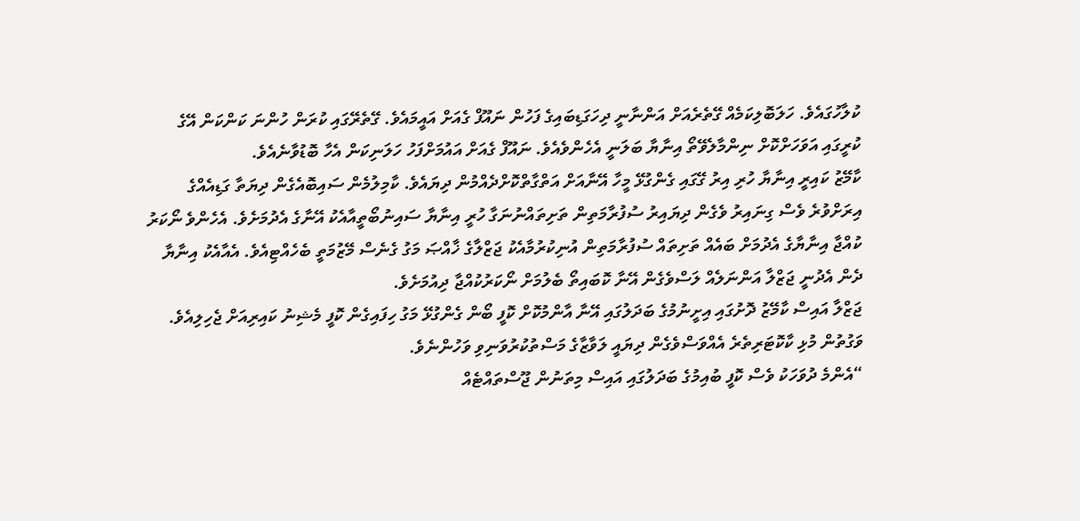ކުލާހުގައެވެ. ހަލަބޮލިކަމެއް ގޭތެރެއަށް އަންނާނީ ދިހަގަޑިބައިގެ ފަހުން ނައޫފް ގެއަށް އައީމައެވެ. ގޭތެރޭގައި ކުރަން ހުންނަ ކަންކަން އޭގެ ކުރީގައި އަވަހަށްކޮށް ނިންމާލެވޭތޯ އިނާޔާ ބަލަނީ އެހެންވެއެވެ. ނައޫފް ގެއަށް އައުމަށްފަހު ހަލަނިކަން އެހާ ބޮޑުވާނެއެވެ.
ކާމޭޒު ކައިރީ އިނާޔާ ހުރި އިރު ގޭގައި ގެންގުޅޭ މީހާ އޭނާއަށް އަތްގާތްކޮށްދެއްމުން ދިޔައެވެ. ކާމިލުމެން ސައިބޮއެގެން ދިޔަތާ ގަޑިއެއްގެ އިރަށްވުރެ ވެސް ގިނައިރު ވެގެން ދިޔައިރު ސުފުރާމަތިން ތަށިތައްނުނަގާ ހުރީ އިނާޔާ ސައިނުބޯތީއާއެކު އޭނާގެ އެދުމަށެވެ. އެހެންވެ ނޯކަރު ކުއްޖާ އިނާޔާގެ އެދުމަށް ބައެއް ތަށިތައް ސުފުރާމަތިން އުނިކުރުމާއެކު ޖަޒްލާގެ ޚާއްޞަ މަގު ގެނެސް މޭޒުމަތީ ބެހެއްޓިއެވެ. އެއާއެކު އިނާޔާ ދެން އެދުނީ ޖަޒްލާ އަންނަލެއް ލަސްވެގެން އޭނާ ކޮބައިތޯ ބެލުމަށް ނޯކަރުކުއްޖާ ދިއުމަށެވެ.
ޖަޒްލާ އައިސް ކާމޭޒު ދޮށުގައި އިށީނުމުގެ ބަދަލުގައި އޭނާ އާންމުކޮށް ކޮފީ ބޯން ގެންގުޅޭ މަގު ހިފައިގެން ކޮފީ މެޝިނު ކައިރިއަށް ޖެހިލިއެވެ. ވަގުތުން މުޅި ކާކޮޓަރިތެރެ އެއްވަސްވެގެން ދިޔައީ ލަވާޒާގެ މަސްތުކުރުވަނިވި ވަހުންނެވެ.
“އެންމެ ދުވަހަކު ވެސް ކޮފީ ބުއިމުގެ ބަދަލުގައި އައިސް މިތަނުން ޖޫސްތައްޓެއް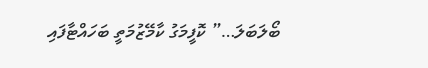ބޯލަބަލަ…” ކޮފީމަގު ކާމޭޒުމަތީ ބަހައްޓާފައި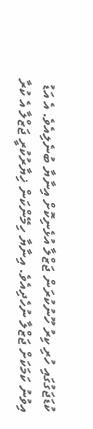ކުޑަޖަގުގައި ހުރި ކިރު ހޫނުކުރަން ޖަޒްލާ އުޅެނިކޮށް އިނާޔާ ބުނެލިއެވެ. އެ އަޑު އިވުނު ކަމަކަށް ޖަޒްލާ ނުހެދިއެވެ. އިނާޔާ ހިމޭންކަން ޚިޔާރުކުރީ ޖަޒްލާ އެ ކުރާ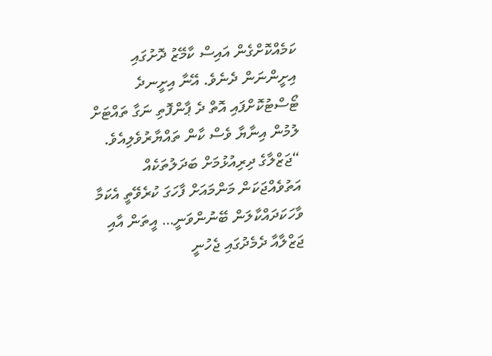ކަމެއްކޮށްގެން އައިސް ކާމޭޒު ދޮށުގައި އިށީންނަން ދެނެވެ. އޭނާ އިށީނދެ ޓޯސްޓުކޮށްފައި އޮތް ދެ ޕާންފޮތި ނަގާ ތައްޓަށް ލުމުން އިނާޔާ ވެސް ކާން ތައްޔާރުވެލިއެވެ.
“ޖަޒްލާގެ ދިރިއުޅުމަށް ބަދަލުތަކެއް އަތުވެއްޖަކަން މަންމައަށް ފާހަގަ ކުރެވޭތީ އެކަމާ ވާހަކަދައްކާލަން ބޭނުންވަނީ… އީތަން އާއި ޖަޒްލާއާ ދެމެދުގައި ޖެހުނީ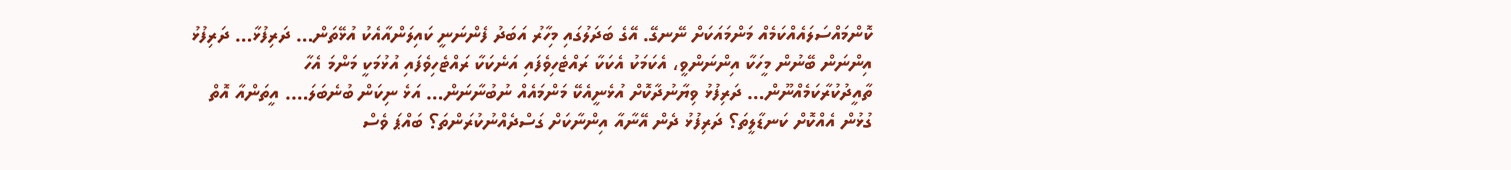ކޮންމައްސަލައެއްކަމެއް މަންމައަކަށް ނޭނގޭ. އޭގެ ބަދަލުގައި މިހާރު އަބަދު ފެންނަނީ ކައިލަންއާއެކު އުޅޭތަން… ދަރިފުޅާ… ދަރިފުޅު އިންނަން ބޭނުން މީހަކާ އިންނަންވީ، އެކަމަކު އެކަކާ ރައްޓެހިވެފައި އަނެކަކާ ރައްޓެހިވެފައި އުޅުމަކީ މަންމަ އެހާ ތާއީދުކުރާކަމެއްނޫން… ދަރިފުޅު ވިޔާނުދާކޮށް އުޅެނީއެކޭ މަންމައެއް ނުބުނާނަން… އަޅެ ނިކަން ބުނެބަލަ…. އީތަންއާ އޮތް ގުޅުން އެއްކޮށް ކަނޑާލީތަ؟ ދަރިފުޅު ދެން އޭނާއާ އިންނާކަށް ގަސްދެއްނުކުރަންތަ؟ ބައްޕަ ވެސް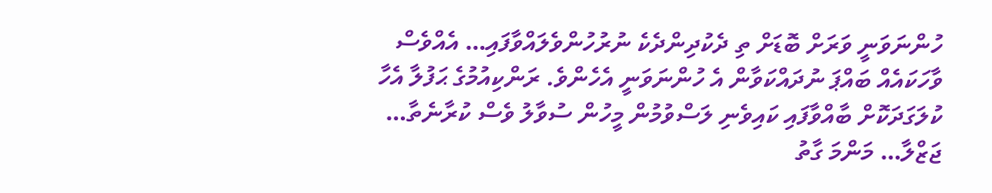ހުންނަވަނީ ވަރަށް ބޮޑަށް ތި ދެކުދިންދެކެ ނުރުހުންވެލައްވާފައި… އެއްވެސް ވާހަކައެއް ބައްޕަ ނުދައްކަވާން އެ ހުންނަވަނީ އެހެންވެ. ރަންކިއުމުގެ ޙަފުލާ އެހާ ކުލަގަދަކޮށް ބާއްވާފައި ކައިވެނި ލަސްވުމުން މީހުން ސުވާލު ވެސް ކުރާނެތާ… ޖަޒްލާ… މަންމަ ގާތު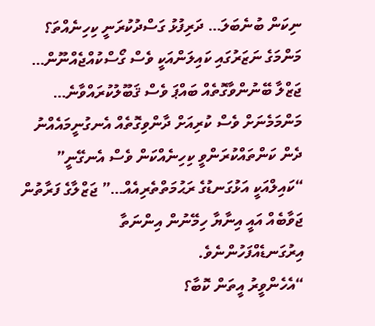ނިކަން ބުނެބަލަ… ދަރިފުޅު ގަސްދުކުރަނީ ކިހިނެއްތަ؟ މަންމަގެ ނަޒަރުގައި ކައިލަންއަކީ ވެސް ގޯސްކުއްޖެއްނޫން… ޖަޒްލާ ބޭނުންވާގޮތެއް ބައްޕަ ވެސް ޤަބޫލުކުރައްވާނެ… މަންމަމެނަށް ވެސް ކުރިއަށް ދާންވިގޮތެއް އެނގުނީމައެއްނު ދެން ކަންތައްކުރަންވީ ކިހިނެއްކަން ވެސް އެނގޭނީ”
“ކައިލްއަކީ އަޅުގަނޑުގެ ރަޙުމަތްތެރިއެއް…” ޖަޒްލާގެ ފަރާތުން ޖަވާބެއް އައީ އިނާޔާ ހިމޭނުން އިންނަތާ އިރުގަނޑެއްފަހުންނެވެ.
“އެހެންވީރު އީތަން ކޮބާ؟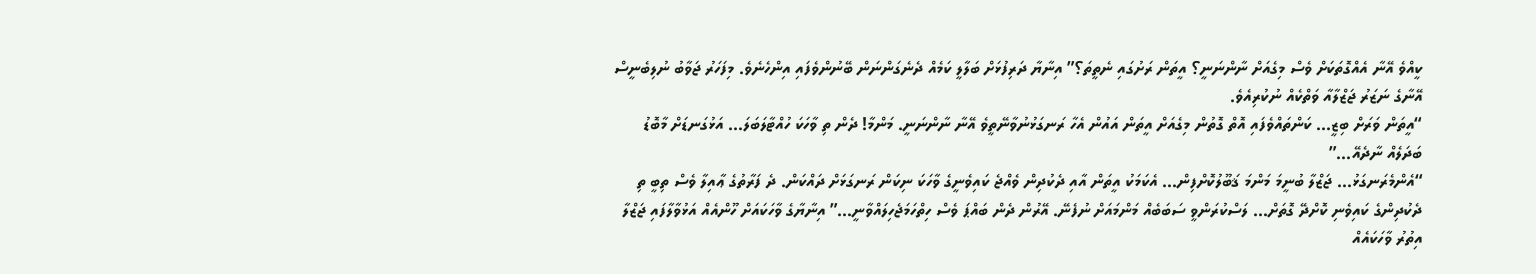ކީއްވެ އޭނާ އެއްގޮތަކަށް ވެސް މިގެއަށް ނާންނަނީ؟ އީތަން ރަށުގައި ނެތީތަ؟” އިނާޔާ ދަރިފުޅަށް ބަލާލީ ކަމެއް ދެނެގަންނަން ބޭނުންވެފައި އިންހެނެވެ. މިފަހަރު ޖަވާބު ނުލިބެނީސް އޭނާގެ ނަޒަރު ޖަޒްލާއާ ވަތްކެއް ނުކުރިއެވެ.
“އީތަން ވަރަށް ބިޒީ… ކަންތައްވެފައި އޮތް ގޮތުން މިގެއަށް އީތަން އައުން އެހާ ރަނގަޅުނުވާނޭތީވެ އޭނާ ނާންނަނީ. މަންމާ! ދެން ތި ވާހަކަ ހުއްޓާލަބަލަ… އަޅުގަނޑަށް މާބޮޑު ބަދަލެއް ނާދެއޭ…”
“އެންމެރަނގަޅު… ޖަޒްލާ ބުނީމަ މަންމަ ޤަބޫލުކޮށްފިން… އެކަމަކު އީތަން އާއި ދެކުދިން ވެއްޖެ ކައިވެނީގެ ވާހަކަ ނިކަން ރަނގަޅަށް ދައްކަން. ދެ ފަރާތުގެ ޢާއިލާ ވެސް ތިބީ ތި ދެކުދިންގެ ކައިވެނި ކޮށްދޭ ގޮތަށް… ލަސްކުރަންވީ ސަބަބެއް މަންމައަށް ނުފެނޭ. އޭރުން ދެން ބައްޕަ ވެސް ހިތްހަމަޖެހިލައްވާނީ…” އިނާޔާގެ ވާހަކައަށް ހޫންއެއް އަޅުވާލާފައި ޖަޒްލާ އިތުރު ވާހަކައެއް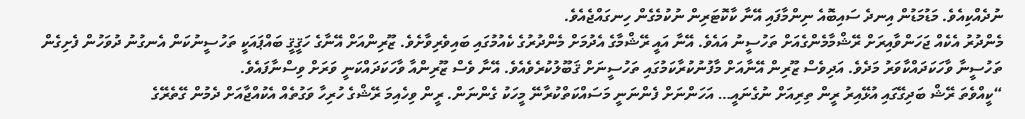ނުދެއްކިއެވެ. މަޑުމަޑުން އިނދެ ސައިބޮއެ ނިންމާފައި އޭނާ ކާކޮޓަރިން ނުކުމެގެން ހިނގައްޖެއެވެ.
މެންދުރު އެކެއް ޖަހަންވާއިރަށް ރޭޝްމާމެންގެއަށް ތަހުސީނު އައެވެ. އޭނާ އައީ ރޭޝްމާގެ އެދުމަށް މެންދުރުގެ ކެއުމުގައި ބައިވެރިވާށެވެ. ޒޫރިންއަށް އޭނާގެ ހަޤީޤީ ބައްޕައަކީ ތަހުސީނުކަން އެނގުނު ދުވަހުން ފެށިގެން ތަހުސީނާ ވާހަކަދައްކާވަރު މަދެވެ. އަދިވެސް ޒޫރިން އޭނާއަށް މާފުނުކުރާކަމުގައި ތަހުސީނަށް ޤަބޫލުކުރެވެއެވެ. އޭނާ ވެސް ޒޫރިންއާ ވާހަކަދައްކަނީ ވަރަށް ވިސްނާފައެވެ.
“ކީއްވެތަ ރޭޝް ބަދިގޭގައި އުޅޭއިރު ރީން ތިރިއަށް ނުގެނައީ… އަހަންނަށް ފެންނަނީ މަސައްކަތްކުރާނޭ މީހަކު ގެންނަން. ރީން ވިހެއިމަ ރޭޝްގެ ހުރިހާ ވަގުތެއް އެކުއްޖާއަށް ދެމުން ގޭތެރޭގެ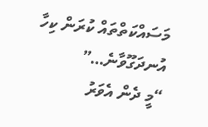މަސައްކަތްތައް ކުރަން ކިހާ އުނދަގޫވާނެ…”
“މީ ދެން އެވަރު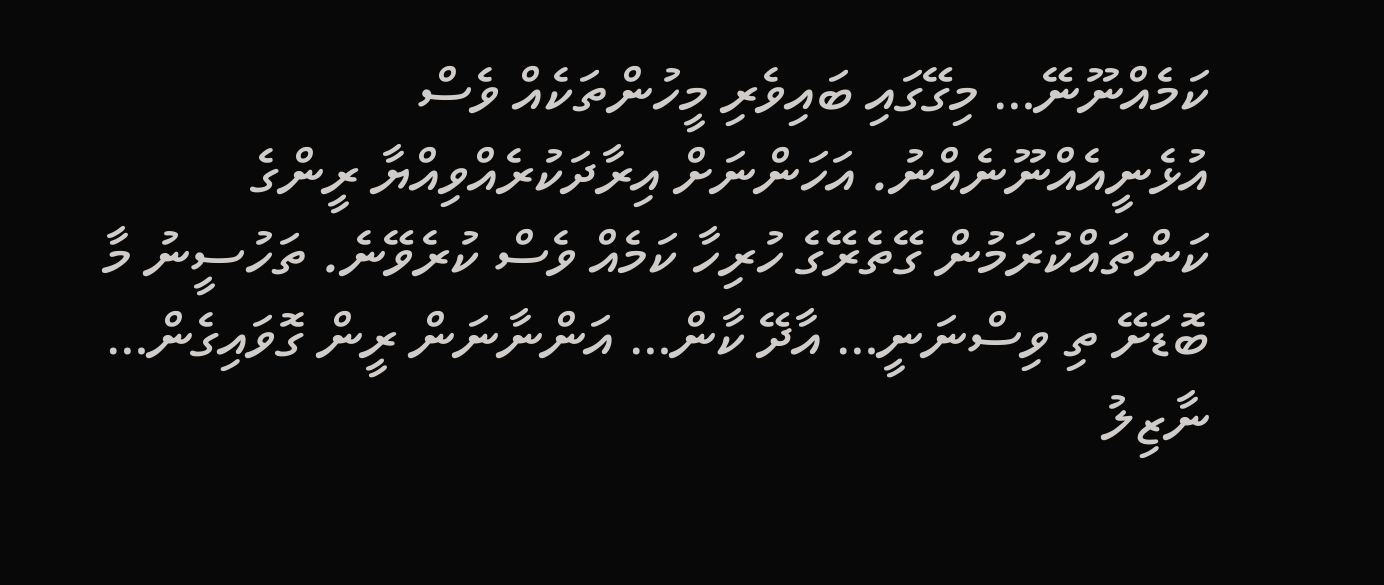ކަމެއްނޫނޭ… މިގޭގައި ބައިވެރި މީހުންތަކެއް ވެސް އުޅެނީއެއްނޫނެއްނު. އަހަންނަށް އިރާދަކުރެއްވިއްޔާ ރީންގެ ކަންތައްކުރަމުން ގޭތެރޭގެ ހުރިހާ ކަމެއް ވެސް ކުރެވޭނެ. ތަހުސީނު މާ ބޮޑަށޭ ތި ވިސްނަނީ… އާދޭ ކާން… އަންނާނަން ރީން ގޮވައިގެން… ނާޒިލު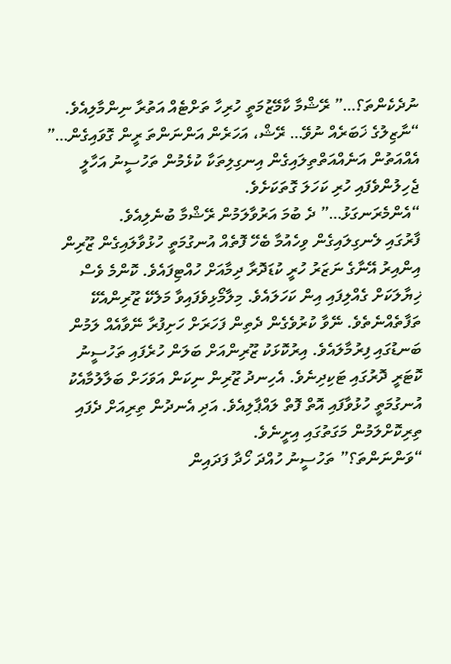ނުދެކެންތަ؟…” ރޭޝްމާ ކާމޭޒުމަތީ ހުރިހާ ތަށްޓެއް އަތުރާ ނިންމާލިއެވެ.
“ނާޒިލުގެ ޚަބަރެއް ނުވޭ… ރޭޝް، އަހަރެން އަންނަންތަ ރީން ގޮވައިގެން…” އެއްއަތުން އަނެއްއަތްތިލައިގެން އިނގިލިތަކާ ކުޅެމުން ތަހުސީނު އަހާލީ ޖެހިލުންވެފައި ހުރި ކަހަލަ ގޮތަކަށެވެ.
“އެންމެރަނގަޅު…” ދެ ބުމަ އަރުވާލަމުން ރޭޝްމާ ބުނެލިއެވެ.
ފާރުގައި ލެނގިލައިގެން ވިހެއުމާ ބެހޭ ފޮތެއް އުނގުމަތީ ހުޅުވާލައިގެން ޒޫރިން އިންއިރު އޭނާގެ ނަޒަރު ހުރީ ކުޑަދޮރާ ދިމާއަށް ހުއްޓިފައެވެ. ކޮންމެ ވެސް ޚިޔާލަކަށް ގެއްލިފައި އިން ކަހަލައެވެ. މިލާމޯޅިވެފައިވާ މަލެކޭ ޒޫރިންއެކޭ ތަފާތެއްނެތެވެ. ނޭވާ ކުރުވެގެން ދެތިން ފަހަރަށް ހަށިފުރާ ނޭވާއެއް ލަމުން ބަނޑުގައި ފިރުމާލައެވެ. އިރުކޮޅަކު ޒޫރިންއަށް ބަލަން ހުރެފައި ތަހުސީނު ކޮޓަރީ ދޮރުގައި ޓަކިދިނެވެ. އެހިނދު ޒޫރިން ނިކަން އަވަހަށް ބަލާލުމާއެކު އުނގުމަތީ ހުޅުވާފައި އޮތް ފޮތް ލައްޕާލިއެވެ. އަދި އެނދުން ތިރިއަށް ދެފައި ތިރިކޮށްލަމުން މަގަތުގައި އިށީނެވެ.
“ވަންނަންތަ؟” ތަހުސީނު ހުއްދަ ހޯދާ ފަދައިން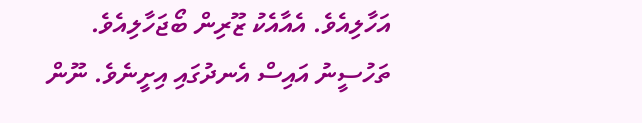އަހާލިއެވެ. އެއާއެކު ޒޫރިން ބޯޖަހާލިއެވެ.
ތަހުސީނު އައިސް އެނދުގައި އިށީނެވެ. ނޫން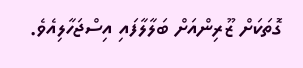ގޮތަކަށް ޒޫރިންއަށް ބަލާލާފައި އިސްޖަހާލިއެވެ.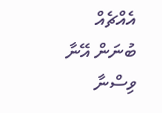އެއްޗެއް ބުނަން އޭނާ ވިސްނާ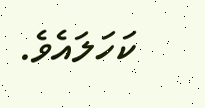ކަހަލައެވެ.